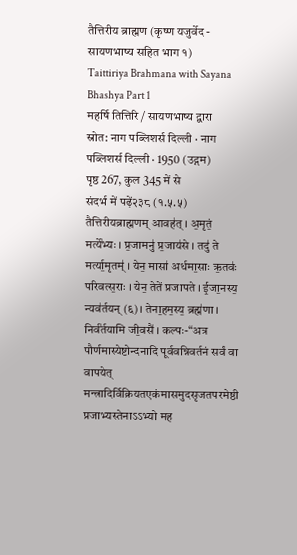तैत्तिरीय ब्राह्मण (कृष्ण यजुर्वेद - सायणभाष्य सहित भाग १)
Taittiriya Brahmana with Sayana Bhashya Part 1
महर्षि तित्तिरि / सायणभाष्य द्वारा
स्रोत: नाग पब्लिशर्स दिल्ली · नाग पब्लिशर्स दिल्ली · 1950 (उद्गम)
पृष्ठ 267, कुल 345 में से
संदर्भ में पढ़ें२३८ (१.५.५) तैत्तिरीयब्राह्मणम् आवह॑त् । अ॒मृतं॒ मर्त्ये॑भ्यः । प्र॒जामनु॑ प्र॒जाय॑से । तदु॑ ते मर्त्या॒मृतम्॑ । येन॒ मासा॑ अर्धमा॒साः ऋ॒तवः॑ परिवत्स॒राः । येन॒ तेतें प्रजापते । ई॒जा॒नस्य॒ न्यव॑र्तयन् (६)। तेना॒हम॒स्य॒ ब्रह्म॑णा । निर्व॑र्तयामि जी॒वसै॑ । कल्पः-“अत्र पौर्णमास्येष्टोन्दनादि पूर्ववन्निवर्तनं सर्वं वा वापयेत् मन्त्रादिर्विक्रियतएकंमासमुदसृजतपरमेष्ठी प्रजाभ्यस्तेनाऽऽभ्यो मह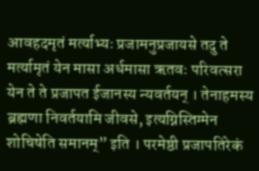आवहदमृतं मर्त्याभ्यः प्रजामनुप्रजायसे तदु ते मर्त्यामृतं येन मासा अर्धमासा ऋतवः परिवत्सरा येन ते ते प्रजापत ईजानस्य न्यवर्तयन् । तेनाहमस्य ब्रह्मणा निवर्तयामि जीवसे, इत्यग्निस्तिग्मेन शोचिषेति समानम्” इति । परमेष्ठी प्रजापतिरेकं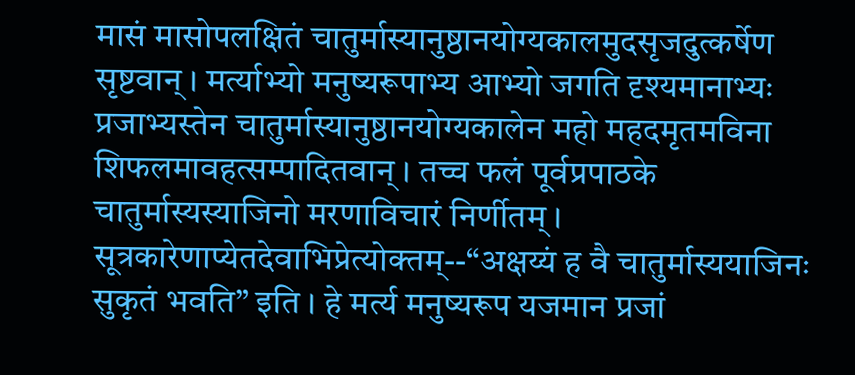मासं मासोपलक्षितं चातुर्मास्यानुष्ठानयोग्यकालमुदसृजदुत्कर्षेण सृष्टवान् । मर्त्याभ्यो मनुष्यरूपाभ्य आभ्यो जगति दृश्यमानाभ्यः प्रजाभ्यस्तेन चातुर्मास्यानुष्ठानयोग्यकालेन महो महदमृतमविना शिफलमावहत्सम्पादितवान् । तच्च फलं पूर्वप्रपाठके चातुर्मास्यस्याजिनो मरणाविचारं निर्णीतम् । सूत्रकारेणाप्येतदेवाभिप्रेत्योक्तम्--“अक्षय्यं ह वै चातुर्मास्ययाजिनः सुकृतं भवति” इति । हे मर्त्य मनुष्यरूप यजमान प्रजां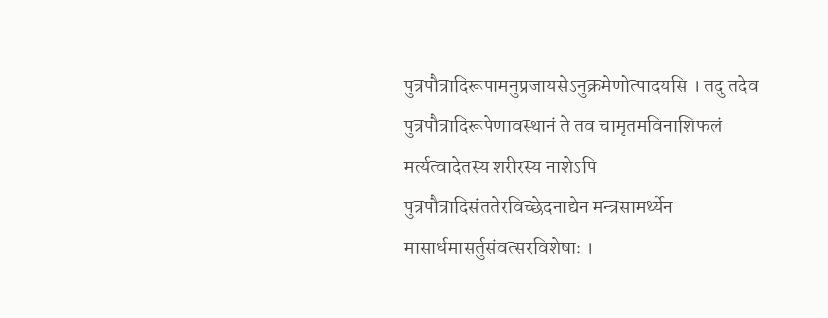पुत्रपौत्रादिरूपामनुप्रजायसेऽनुक्रमेणोत्पादयसि । तदु तदेव पुत्रपौत्रादिरूपेणावस्थानं ते तव चामृतमविनाशिफलं मर्त्यत्वादेतस्य शरीरस्य नाशेऽपि पुत्रपौत्रादिसंततेरविच्छेदनाद्येन मन्त्रसामर्थ्येन मासार्धमासर्तुसंवत्सरविशेषाः ।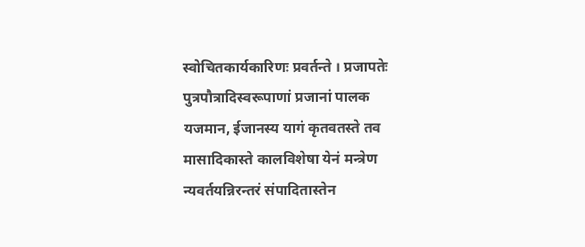स्वोचितकार्यकारिणः प्रवर्तन्ते । प्रजापतेः पुत्रपौत्रादिस्वरूपाणां प्रजानां पालक यजमान, ईजानस्य यागं कृतवतस्ते तव मासादिकास्ते कालविशेषा येनं मन्त्रेण न्यवर्तयन्निरन्तरं संपादितास्तेन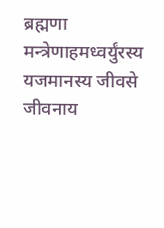ब्रह्मणा मन्त्रेणाहमध्वर्युंरस्य यजमानस्य जीवसे जीवनाय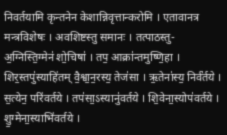निवर्तयामि कृन्तनेन केशान्निवृत्तान्करोमि । एतावानत्र मन्त्रविशेषः । अवशिष्टस्तु समानः । तत्पाठस्तु- अ॒ग्निस्ति॒ग्मेन॑ शो॒चिषा॑ । तप॒ आक्रा॑न्तमुष्णि॒हा । शिर॒स्तपु॑स्याहि॑तम् वै॒श्वा॒न॒रस्य॒ तेज॑सा । ऋ॒तेना॑स्य॒ निर्व॑र्तये । स॒त्येन॒ परि॑वर्तये । तप॑सा॒ऽस्यानु॑वर्तये । शि॒वेना॒स्योप॑वर्तये । शु॒ग्मेना॒स्याभि॑वर्तये ।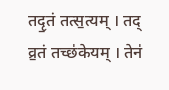तदृ॒तं तत्स॒त्यम् । तद् व्र॒तं तच्छ॑केयम् । तेन॑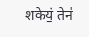शकेयं॒ तेन॑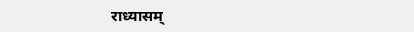राध्यासम्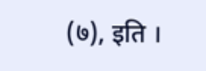(७), इति ।